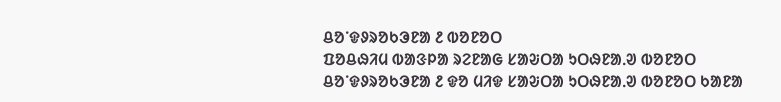ᱪᱚᱸᱫᱽᱨᱚᱠᱳᱱᱟ ᱒ ᱵᱚᱱᱚᱛ
ᱯᱚᱪᱷᱤᱢ ᱵᱟᱝᱞᱟ ᱨᱮᱱᱟᱜ ᱥᱟᱶᱛᱟ ᱩᱛᱷᱱᱟᱹᱣ ᱵᱚᱱᱚᱛ
ᱪᱚᱸᱫᱽᱨᱚᱠᱳᱱᱟ ᱒ ᱫᱚ ᱢᱤᱫ ᱥᱟᱶᱛᱟ ᱩᱛᱷᱱᱟᱹᱣ ᱵᱚᱱᱚᱛ ᱠᱟᱱᱟ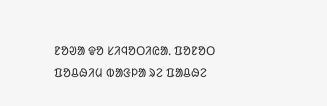ᱱᱚᱣᱟ ᱫᱚ ᱥᱤᱧᱚᱛᱤᱭᱟᱹ ᱯᱚᱱᱚᱛ ᱯᱚᱪᱷᱤᱢ ᱵᱟᱝᱞᱟ ᱨᱮ ᱯᱟᱪᱷᱮ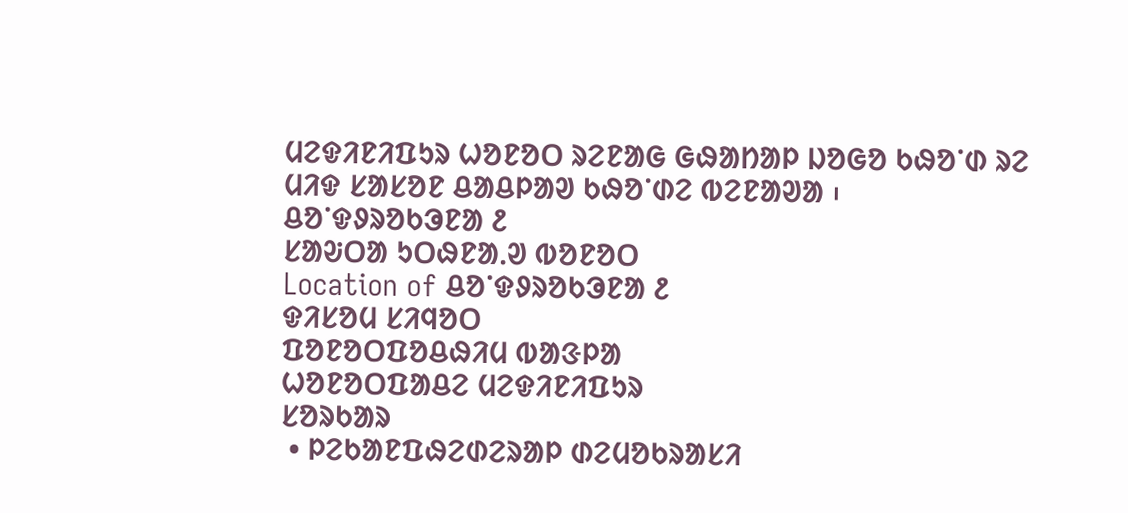ᱢᱮᱫᱤᱱᱤᱯᱩᱨ ᱦᱚᱱᱚᱛ ᱨᱮᱱᱟᱜ ᱜᱷᱟᱴᱟᱞ ᱡᱚᱜᱚ ᱠᱷᱚᱸᱰ ᱨᱮ ᱢᱤᱫ ᱥᱟᱥᱚᱱ ᱪᱟᱪᱞᱟᱣ ᱠᱷᱚᱸᱰᱮ ᱵᱮᱱᱟᱣᱟ ᱾
ᱪᱚᱸᱫᱽᱨᱚᱠᱳᱱᱟ ᱒
ᱥᱟᱶᱛᱟ ᱩᱛᱷᱱᱟᱹᱣ ᱵᱚᱱᱚᱛ
Location of ᱪᱚᱸᱫᱽᱨᱚᱠᱳᱱᱟ ᱒
ᱫᱤᱥᱚᱢ ᱥᱤᱧᱚᱛ
ᱯᱚᱱᱚᱛᱯᱚᱪᱷᱤᱢ ᱵᱟᱝᱞᱟ
ᱦᱚᱱᱚᱛᱯᱟᱪᱮ ᱢᱮᱫᱤᱱᱤᱯᱩᱨ
ᱥᱚᱨᱠᱟᱨ
 • ᱞᱮᱠᱟᱱᱯᱷᱮᱰᱮᱨᱟᱞ ᱰᱮᱢᱚᱠᱨᱟᱥᱤ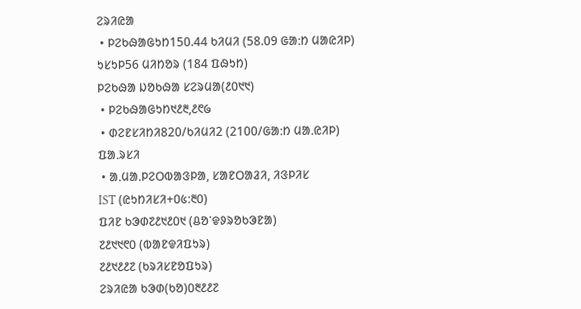ᱮᱨᱤᱭᱟ
 • ᱞᱮᱠᱷᱟᱜᱩᱴ150.44 ᱠᱤᱢᱤ (58.09 ᱜᱟᱺᱴ ᱢᱟᱭᱤᱞ)
ᱩᱥᱩᱞ56 ᱢᱤᱴᱚᱨ (184 ᱯᱷᱩᱴ)
ᱞᱮᱠᱷᱟ ᱡᱚᱠᱷᱟ ᱥᱮᱨᱢᱟ(᱒᱐᱑᱑)
 • ᱞᱮᱠᱷᱟᱜᱩᱴ᱑᱒᱓,᱒᱖᱙
 • ᱰᱮᱱᱥᱤᱴᱤ820/ᱠᱤᱢᱤ2 (2100/ᱜᱟᱺᱴ ᱢᱟᱹᱭᱤᱞ)
ᱯᱟᱹᱨᱥᱤ
 • ᱟᱹᱢᱟᱹᱞᱮᱛᱵᱟᱝᱞᱟ, ᱥᱟᱱᱛᱟᱲᱤ, ᱤᱝᱞᱤᱥ
IST (ᱭᱩᱴᱤᱥᱤ+᱐᱕:᱓᱐)
ᱯᱤᱱ ᱠᱳᱰ᱗᱒᱑᱒᱐᱑ (ᱪᱚᱸᱫᱽᱨᱚᱠᱳᱱᱟ)
᱗᱒᱑᱑᱖᱐ (ᱵᱟᱱᱫᱤᱯᱩᱨ)
᱗᱒᱑᱒᱒᱗ (ᱠᱨᱤᱥᱱᱚᱯᱩᱨ)
ᱮᱨᱤᱭᱟ ᱠᱳᱰ(ᱠᱚ)᱐᱓᱒᱒᱗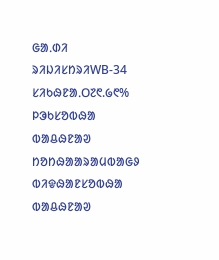ᱜᱟᱹᱰᱤ ᱨᱤᱡᱤᱥᱴᱨᱤWB-34
ᱥᱤᱠᱷᱱᱟᱹᱛ᱗᱖.᱙᱖%
ᱞᱳᱠᱥᱚᱵᱷᱟ ᱵᱟᱪᱷᱱᱟᱣ ᱴᱚᱴᱷᱟᱟᱨᱟᱢᱵᱟᱜᱽ
ᱵᱤᱫᱷᱟᱱᱥᱚᱵᱷᱟ ᱵᱟᱪᱷᱱᱟᱣ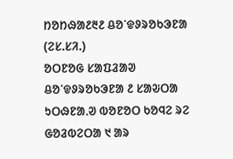ᱴᱚᱴᱷᱟ᱒᱓᱒ ᱪᱚᱸᱫᱽᱨᱚᱠᱳᱱᱟ (ᱮᱥ.ᱥᱤ.)
ᱚᱛᱱᱚᱜ ᱥᱟᱯᱲᱟᱣ
ᱪᱚᱸᱫᱽᱨᱚᱠᱳᱱᱟ ᱒ ᱥᱟᱶᱛᱟ ᱩᱛᱷᱱᱟᱹᱣ ᱵᱚᱱᱚᱛ ᱠᱚᱧᱮ ᱨᱮ ᱜᱚᱲᱵᱮᱛᱟ ᱑ ᱟᱨ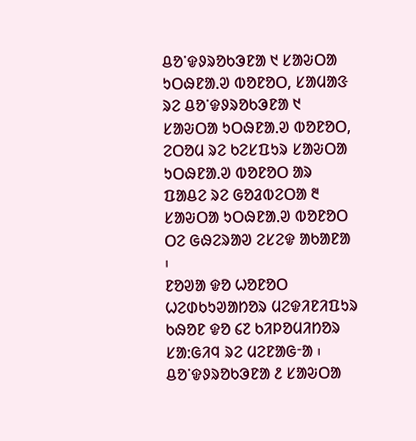ᱪᱚᱸᱫᱽᱨᱚᱠᱳᱱᱟ ᱑ ᱥᱟᱶᱛᱟ ᱩᱛᱷᱱᱟᱹᱣ ᱵᱚᱱᱚᱛ, ᱥᱟᱢᱟᱝ ᱨᱮ ᱪᱚᱸᱫᱽᱨᱚᱠᱳᱱᱟ ᱑ ᱥᱟᱶᱛᱟ ᱩᱛᱷᱱᱟᱹᱣ ᱵᱚᱱᱚᱛ, ᱮᱛᱚᱢ ᱨᱮ ᱠᱮᱥᱯᱩᱨ ᱥᱟᱶᱛᱟ ᱩᱛᱷᱱᱟᱹᱣ ᱵᱚᱱᱚᱛ ᱟᱨ ᱯᱟᱪᱮ ᱨᱮ ᱜᱚᱲᱵᱮᱛᱟ ᱓ ᱥᱟᱶᱛᱟ ᱩᱛᱷᱱᱟᱹᱣ ᱵᱚᱱᱚᱛ ᱛᱮ ᱜᱷᱮᱨᱟᱣ ᱮᱥᱮᱫ ᱟᱠᱟᱱᱟ ᱾
ᱱᱚᱣᱟ ᱫᱚ ᱦᱚᱱᱚᱛ ᱦᱮᱰᱠᱩᱣᱟᱴᱚᱨ ᱢᱮᱫᱤᱱᱤᱯᱩᱨ ᱠᱷᱚᱱ ᱫᱚ ᱔᱗ ᱠᱤᱞᱚᱢᱤᱴᱚᱨ ᱥᱟᱺᱜᱤᱧ ᱨᱮ ᱢᱮᱱᱟᱜᱼᱟ ᱾
ᱪᱚᱸᱫᱽᱨᱚᱠᱳᱱᱟ ᱒ ᱥᱟᱶᱛᱟ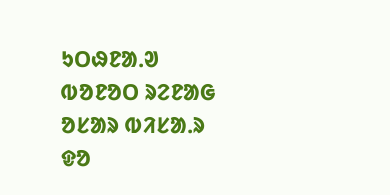ᱩᱛᱷᱱᱟᱹᱣ ᱵᱚᱱᱚᱛ ᱨᱮᱱᱟᱜ ᱚᱥᱟᱨ ᱵᱤᱥᱟᱹᱨ ᱫᱚ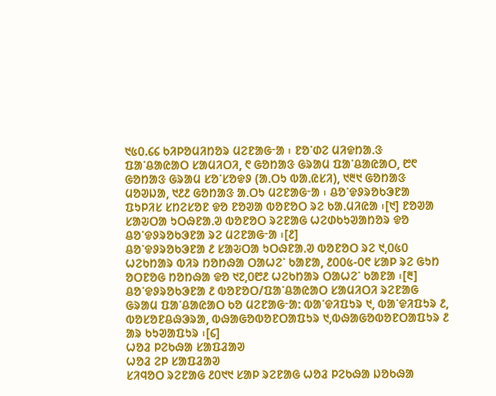᱑᱕᱐.᱔᱔ ᱠᱤᱞᱚᱢᱤᱴᱚᱨ ᱢᱮᱱᱟᱜᱼᱟ ᱾ ᱱᱚᱸᱰᱮ ᱢᱤᱫᱴᱟᱹᱝ ᱯᱟᱸᱪᱟᱭᱟᱛ ᱥᱟᱢᱤᱛᱤ, ᱖ ᱜᱚᱴᱟᱝ ᱜᱨᱟᱢ ᱯᱟᱸᱪᱟᱭᱟᱛ, ᱘᱖ ᱜᱚᱴᱟᱝ ᱜᱨᱟᱢ ᱥᱚᱸᱥᱚᱫᱽ (ᱟᱹᱛᱩ ᱵᱟᱹᱭᱥᱤ), ᱑᱓᱑ ᱜᱚᱴᱟᱝ ᱢᱚᱣᱡᱟ, ᱑᱒᱒ ᱜᱚᱴᱟᱝ ᱟᱹᱛᱩ ᱢᱮᱱᱟᱜᱼᱟ ᱾ ᱪᱚᱸᱫᱽᱨᱚᱠᱳᱱᱟ ᱯᱩᱞᱤᱥ ᱥᱴᱮᱥᱚᱱ ᱫᱚ ᱱᱚᱣᱟ ᱵᱚᱱᱚᱛ ᱨᱮ ᱠᱟᱹᱢᱤᱭᱟ ᱾[᱑] ᱱᱚᱣᱟ ᱥᱟᱶᱛᱟ ᱩᱛᱷᱱᱟᱹᱣ ᱵᱚᱱᱚᱛ ᱨᱮᱱᱟᱜ ᱦᱮᱰᱠᱩᱣᱟᱴᱚᱨ ᱫᱚ ᱪᱚᱸᱫᱽᱨᱚᱠᱳᱱᱟ ᱨᱮ ᱢᱮᱱᱟᱜᱼᱟ ᱾[᱒]
ᱪᱚᱸᱫᱽᱨᱚᱠᱳᱱᱟ ᱒ ᱥᱟᱶᱛᱟ ᱩᱛᱷᱱᱟᱹᱣ ᱵᱚᱱᱚᱛ ᱨᱮ ᱑,᱐᱕᱐ ᱦᱮᱠᱴᱟᱨ ᱵᱤᱨ ᱴᱚᱴᱷᱟ ᱛᱟᱦᱮᱸ ᱠᱟᱱᱟ, ᱒᱐᱐᱕-᱐᱖ ᱥᱟᱞ ᱨᱮ ᱜᱩᱴ ᱚᱛᱱᱚᱜ ᱴᱚᱴᱷᱟ ᱫᱚ ᱑᱗,᱐᱘᱒ ᱦᱮᱠᱴᱟᱨ ᱛᱟᱦᱮᱸ ᱠᱟᱱᱟ ᱾[᱓]
ᱪᱚᱸᱫᱽᱨᱚᱠᱳᱱᱟ ᱒ ᱵᱚᱱᱚᱛ/ᱯᱟᱸᱪᱟᱭᱟᱛ ᱥᱟᱢᱤᱛᱤ ᱨᱮᱱᱟᱜ ᱜᱨᱟᱢ ᱯᱟᱸᱪᱟᱭᱟᱛ ᱠᱚ ᱢᱮᱱᱟᱜᱼᱟ: ᱵᱟᱸᱫᱤᱯᱩᱨ ᱑, ᱵᱟᱸᱫᱤᱯᱩᱨ ᱒, ᱵᱚᱥᱚᱱᱪᱷᱳᱨᱟ, ᱵᱷᱟᱜᱚᱵᱚᱱᱛᱟᱯᱩᱨ ᱑,ᱵᱷᱟᱜᱚᱵᱚᱱᱛᱟᱯᱩᱨ ᱒ ᱟᱨ ᱠᱩᱣᱟᱯᱩᱨ ᱾[᱔]
ᱦᱚᱲ ᱞᱮᱠᱷᱟ ᱥᱟᱯᱲᱟᱣ
ᱦᱚᱲ ᱮᱞ ᱥᱟᱯᱲᱟᱣ
ᱥᱤᱧᱚᱛ ᱨᱮᱱᱟᱜ ᱒᱐᱑᱑ ᱥᱟᱞ ᱨᱮᱱᱟᱜ ᱦᱚᱲ ᱞᱮᱠᱷᱟ ᱡᱚᱠᱷᱟ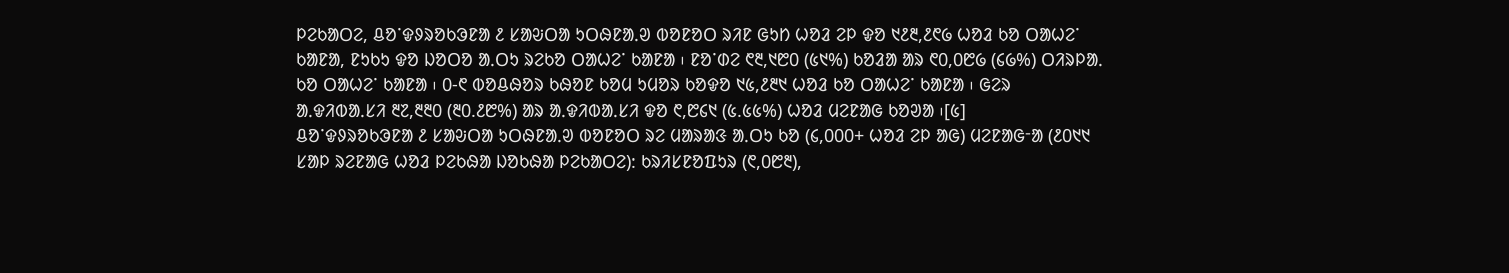ᱞᱮᱠᱟᱛᱮ, ᱪᱚᱸᱫᱽᱨᱚᱠᱳᱱᱟ ᱒ ᱥᱟᱶᱛᱟ ᱩᱛᱷᱱᱟᱹᱣ ᱵᱚᱱᱚᱛ ᱨᱤᱱ ᱜᱩᱴ ᱦᱚᱲ ᱮᱞ ᱫᱚ ᱑᱒᱓,᱒᱖᱙ ᱦᱚᱲ ᱠᱚ ᱛᱟᱦᱮᱸ ᱠᱟᱱᱟ, ᱱᱩᱠᱩ ᱫᱚ ᱡᱚᱛᱚ ᱟᱹᱛᱩ ᱨᱮᱠᱚ ᱛᱟᱦᱮᱸ ᱠᱟᱱᱟ ᱾ ᱱᱚᱸᱰᱮ ᱖᱓,᱑᱘᱐ (᱕᱑%) ᱠᱚᱲᱟ ᱟᱨ ᱖᱐,᱐᱘᱙ (᱔᱙%) ᱛᱤᱨᱞᱟᱹ ᱠᱚ ᱛᱟᱦᱮᱸ ᱠᱟᱱᱟ ᱾ ᱐-᱖ ᱵᱚᱪᱷᱚᱨ ᱠᱷᱚᱱ ᱠᱚᱢ ᱩᱢᱚᱨ ᱠᱚᱫᱚ ᱑᱕,᱒᱓᱑ ᱦᱚᱲ ᱠᱚ ᱛᱟᱦᱮᱸ ᱠᱟᱱᱟ ᱾ ᱜᱮᱨ ᱟᱹᱫᱤᱵᱟᱹᱥᱤ ᱓᱗,᱓᱓᱐ (᱓᱐.᱒᱘%) ᱟᱨ ᱟᱹᱫᱤᱵᱟᱹᱥᱤ ᱫᱚ ᱖,᱘᱔᱑ (᱕.᱕᱕%) ᱦᱚᱲ ᱢᱮᱱᱟᱜ ᱠᱚᱣᱟ ᱾[᱕]
ᱪᱚᱸᱫᱽᱨᱚᱠᱳᱱᱟ ᱒ ᱥᱟᱶᱛᱟ ᱩᱛᱷᱱᱟᱹᱣ ᱵᱚᱱᱚᱛ ᱨᱮ ᱢᱟᱨᱟᱝ ᱟᱹᱛᱩ ᱠᱚ (᱔,᱐᱐᱐+ ᱦᱚᱲ ᱮᱞ ᱟᱜ) ᱢᱮᱱᱟᱜᱼᱟ (᱒᱐᱑᱑ ᱥᱟᱞ ᱨᱮᱱᱟᱜ ᱦᱚᱲ ᱞᱮᱠᱷᱟ ᱡᱚᱠᱷᱟ ᱞᱮᱠᱟᱛᱮ): ᱠᱨᱤᱥᱱᱚᱯᱩᱨ (᱖,᱐᱘᱓),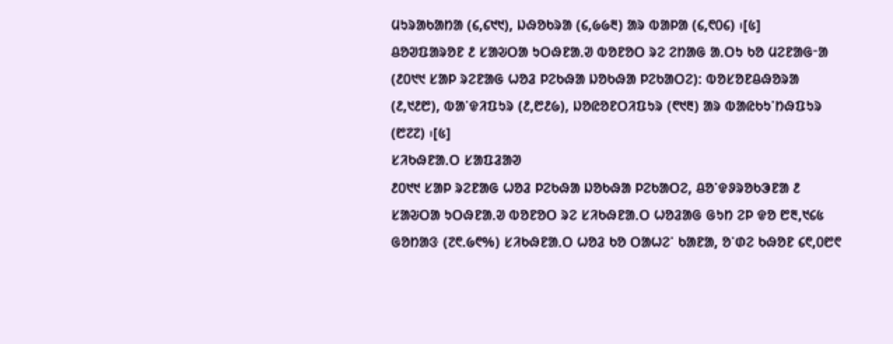ᱢᱩᱨᱟᱠᱟᱴᱟ (᱔,᱔᱑᱑), ᱡᱷᱚᱠᱨᱟ (᱔,᱙᱙᱓) ᱟᱨ ᱵᱟᱞᱟ (᱔,᱖᱐᱔) ᱾[᱕]
ᱪᱚᱣᱯᱟᱨᱚᱱ ᱒ ᱥᱟᱶᱛᱟ ᱩᱛᱷᱱᱟᱹᱣ ᱵᱚᱱᱚᱛ ᱨᱮ ᱮᱴᱟᱜ ᱟᱹᱛᱩ ᱠᱚ ᱢᱮᱱᱟᱜᱼᱟ (᱒᱐᱑᱑ ᱥᱟᱞ ᱨᱮᱱᱟᱜ ᱦᱚᱲ ᱞᱮᱠᱷᱟ ᱡᱚᱠᱷᱟ ᱞᱮᱠᱟᱛᱮ): ᱵᱚᱥᱚᱱᱪᱷᱚᱨᱟ (᱒,᱑᱒᱘), ᱵᱟᱸᱫᱤᱯᱩᱨ (᱒,᱘᱒᱙), ᱡᱚᱭᱚᱱᱛᱤᱯᱩᱨ (᱖᱑᱓) ᱟᱨ ᱵᱟᱭᱠᱩᱸᱴᱷᱯᱩᱨ (᱘᱗᱗) ᱾[᱕]
ᱥᱤᱠᱷᱱᱟᱹᱛ ᱥᱟᱯᱲᱟᱣ
᱒᱐᱑᱑ ᱥᱟᱞ ᱨᱮᱱᱟᱜ ᱦᱚᱲ ᱞᱮᱠᱷᱟ ᱡᱚᱠᱷᱟ ᱞᱮᱠᱟᱛᱮ, ᱪᱚᱸᱫᱽᱨᱚᱠᱳᱱᱟ ᱒ ᱥᱟᱶᱛᱟ ᱩᱛᱷᱱᱟᱹᱣ ᱵᱚᱱᱚᱛ ᱨᱮ ᱥᱤᱠᱷᱱᱟᱹᱛ ᱦᱚᱲᱟᱜ ᱜᱩᱴ ᱮᱞ ᱫᱚ ᱘᱓,᱑᱔᱕ ᱜᱚᱴᱟᱝ (᱗᱖.᱙᱖%) ᱥᱤᱠᱷᱱᱟᱹᱛ ᱦᱚᱲ ᱠᱚ ᱛᱟᱦᱮᱸ ᱠᱟᱱᱟ, ᱚᱸᱰᱮ ᱠᱷᱚᱱ ᱔᱖,᱐᱘᱖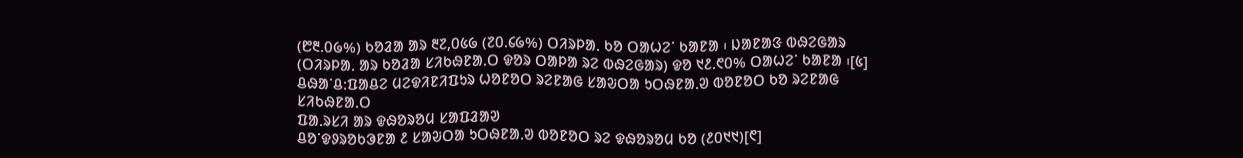(᱘᱓.᱐᱙%) ᱠᱚᱲᱟ ᱟᱨ ᱓᱗,᱐᱕᱙ (᱗᱐.᱔᱙%) ᱛᱤᱨᱞᱟᱹ ᱠᱚ ᱛᱟᱦᱮᱸ ᱠᱟᱱᱟ ᱾ ᱡᱟᱱᱟᱝ ᱵᱷᱮᱜᱟᱨ (ᱛᱤᱨᱞᱟᱹ ᱟᱨ ᱠᱚᱲᱟ ᱥᱤᱠᱷᱱᱟᱹᱛ ᱫᱚᱨ ᱛᱟᱞᱟ ᱨᱮ ᱵᱷᱮᱜᱟᱨ) ᱫᱚ ᱑᱒.᱖᱐% ᱛᱟᱦᱮᱸ ᱠᱟᱱᱟ ᱾[᱕]
ᱪᱷᱟᱸᱪ:ᱯᱟᱪᱮ ᱢᱮᱫᱤᱱᱤᱯᱩᱨ ᱦᱚᱱᱚᱛ ᱨᱮᱱᱟᱜ ᱥᱟᱶᱛᱟ ᱩᱛᱷᱱᱟᱹᱣ ᱵᱚᱱᱚᱛ ᱠᱚ ᱨᱮᱱᱟᱜ ᱥᱤᱠᱷᱱᱟᱹᱛ
ᱯᱟᱹᱨᱥᱤ ᱟᱨ ᱫᱷᱚᱨᱚᱢ ᱥᱟᱯᱲᱟᱣ
ᱪᱚᱸᱫᱽᱨᱚᱠᱳᱱᱟ ᱒ ᱥᱟᱶᱛᱟ ᱩᱛᱷᱱᱟᱹᱣ ᱵᱚᱱᱚᱛ ᱨᱮ ᱫᱷᱚᱨᱚᱢ ᱠᱚ (᱒᱐᱑᱑)[᱖]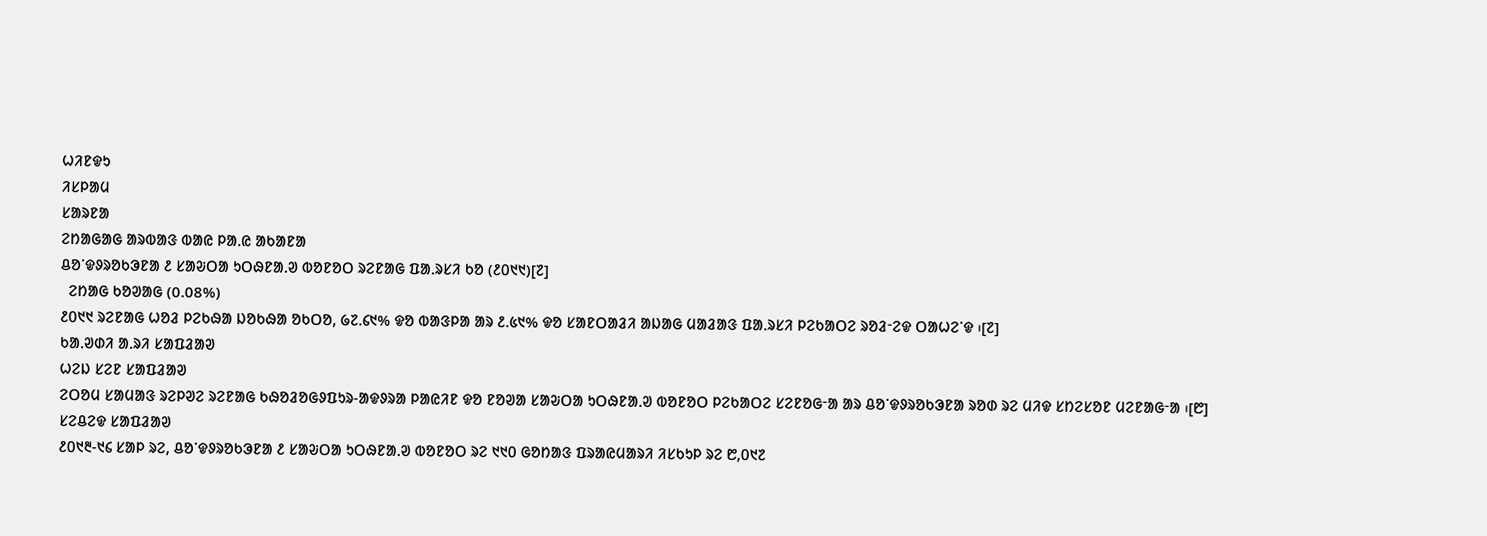ᱦᱤᱱᱫᱩ
ᱤᱥᱞᱟᱢ
ᱥᱟᱨᱱᱟ
ᱮᱴᱟᱜᱟᱜ ᱟᱨᱵᱟᱝ ᱵᱟᱭ ᱞᱟᱹᱭ ᱟᱠᱟᱱᱟ
ᱪᱚᱸᱫᱽᱨᱚᱠᱳᱱᱟ ᱒ ᱥᱟᱶᱛᱟ ᱩᱛᱷᱱᱟᱹᱣ ᱵᱚᱱᱚᱛ ᱨᱮᱱᱟᱜ ᱯᱟᱹᱨᱥᱤ ᱠᱚ (᱒᱐᱑᱑)[᱗]
  ᱮᱴᱟᱜ ᱠᱚᱣᱟᱜ (0.08%)
᱒᱐᱑᱑ ᱨᱮᱱᱟᱜ ᱦᱚᱲ ᱞᱮᱠᱷᱟ ᱡᱚᱠᱷᱟ ᱚᱠᱛᱚ, ᱙᱗.᱔᱑% ᱫᱚ ᱵᱟᱝᱞᱟ ᱟᱨ ᱒.᱕᱑% ᱫᱚ ᱥᱟᱱᱛᱟᱲᱤ ᱟᱡᱟᱜ ᱢᱟᱲᱟᱝ ᱯᱟᱹᱨᱥᱤ ᱞᱮᱠᱟᱛᱮ ᱨᱚᱲᱼᱮᱫ ᱛᱟᱦᱮᱸᱫ ᱾[᱗]
ᱠᱟᱹᱣᱰᱤ ᱟᱹᱨᱤ ᱥᱟᱯᱲᱟᱣ
ᱦᱮᱡ ᱥᱮᱱ ᱥᱟᱯᱲᱟᱣ
ᱮᱛᱚᱢ ᱥᱟᱢᱟᱝ ᱨᱮᱞᱣᱮ ᱨᱮᱱᱟᱜ ᱠᱷᱚᱲᱚᱜᱽᱯᱩᱨ-ᱟᱫᱽᱨᱟ ᱞᱟᱭᱤᱱ ᱫᱚ ᱱᱚᱣᱟ ᱥᱟᱶᱛᱟ ᱩᱛᱷᱱᱟᱹᱣ ᱵᱚᱱᱚᱛ ᱞᱮᱠᱟᱛᱮ ᱥᱮᱱᱚᱜᱼᱟ ᱟᱨ ᱪᱚᱸᱫᱽᱨᱚᱠᱳᱱᱟ ᱨᱚᱰ ᱨᱮ ᱢᱤᱫ ᱥᱴᱮᱥᱚᱱ ᱢᱮᱱᱟᱜᱼᱟ ᱾[᱘]
ᱥᱮᱪᱮᱫ ᱥᱟᱯᱲᱟᱣ
᱒᱐᱑᱓-᱑᱔ ᱥᱟᱞ ᱨᱮ, ᱪᱚᱸᱫᱽᱨᱚᱠᱳᱱᱟ ᱒ ᱥᱟᱶᱛᱟ ᱩᱛᱷᱱᱟᱹᱣ ᱵᱚᱱᱚᱛ ᱨᱮ ᱑᱑᱐ ᱜᱚᱴᱟᱝ ᱯᱨᱟᱭᱢᱟᱨᱤ ᱤᱥᱠᱩᱞ ᱨᱮ ᱘,᱐᱑᱗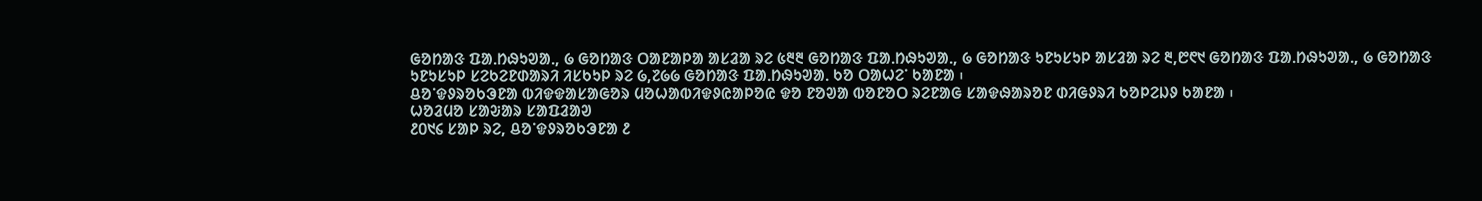ᱜᱚᱴᱟᱝ ᱯᱟᱹᱴᱷᱩᱣᱟᱹ, ᱙ ᱜᱚᱴᱟᱝ ᱛᱟᱱᱟᱞᱟ ᱟᱥᱲᱟ ᱨᱮ ᱕᱓᱓ ᱜᱚᱴᱟᱝ ᱯᱟᱹᱴᱷᱩᱣᱟᱹ, ᱙ ᱜᱚᱴᱟᱝ ᱩᱱᱩᱥᱩᱞ ᱟᱥᱲᱟ ᱨᱮ ᱓,᱘᱖᱑ ᱜᱚᱴᱟᱝ ᱯᱟᱹᱴᱷᱩᱣᱟᱹ, ᱙ ᱜᱚᱴᱟᱝ ᱩᱱᱩᱥᱩᱞ ᱥᱮᱠᱮᱱᱰᱟᱨᱤ ᱤᱥᱠᱩᱞ ᱨᱮ ᱙,᱗᱙᱙ ᱜᱚᱴᱟᱝ ᱯᱟᱹᱴᱷᱩᱣᱟᱹ ᱠᱚ ᱛᱟᱦᱮᱸ ᱠᱟᱱᱟ ᱾
ᱪᱚᱸᱫᱽᱨᱚᱠᱳᱱᱟ ᱵᱤᱫᱫᱟᱥᱟᱜᱚᱨ ᱢᱚᱦᱟᱵᱤᱫᱽᱭᱟᱞᱚᱭ ᱫᱚ ᱱᱚᱣᱟ ᱵᱚᱱᱚᱛ ᱨᱮᱱᱟᱜ ᱥᱟᱫᱷᱟᱨᱚᱱ ᱰᱤᱜᱽᱨᱤ ᱠᱚᱞᱮᱡᱽ ᱠᱟᱱᱟ ᱾
ᱦᱚᱲᱢᱚ ᱥᱟᱶᱟᱨ ᱥᱟᱯᱲᱟᱣ
᱒᱐᱑᱔ ᱥᱟᱞ ᱨᱮ, ᱪᱚᱸᱫᱽᱨᱚᱠᱳᱱᱟ ᱒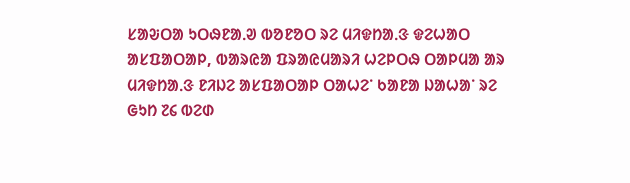ᱥᱟᱶᱛᱟ ᱩᱛᱷᱱᱟᱹᱣ ᱵᱚᱱᱚᱛ ᱨᱮ ᱢᱤᱫᱴᱟᱹᱝ ᱫᱮᱦᱟᱛ ᱟᱥᱯᱟᱛᱟᱞ, ᱵᱟᱨᱭᱟ ᱯᱨᱟᱭᱢᱟᱨᱤ ᱦᱮᱞᱛᱷ ᱛᱟᱞᱢᱟ ᱟᱨ ᱢᱤᱫᱴᱟᱹᱝ ᱱᱤᱡᱮ ᱟᱥᱯᱟᱛᱟᱞ ᱛᱟᱦᱮᱸ ᱠᱟᱱᱟ ᱡᱟᱦᱟᱸ ᱨᱮ ᱜᱩᱴ ᱗᱔ ᱵᱮᱰ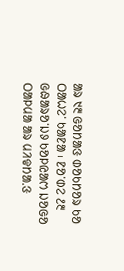ᱟᱨ ᱑᱓ ᱜᱚᱴᱟᱝ ᱰᱚᱠᱴᱚᱨ ᱠᱚ ᱛᱟᱦᱮᱸ ᱠᱟᱱᱟ ᱾ ᱱᱚᱸᱰᱮ ᱒᱓ ᱜᱷᱟᱨᱚᱸᱡᱽ ᱠᱚᱞᱭᱟᱬ ᱡᱚᱜᱚ ᱛᱟᱞᱢᱟ ᱟᱨ ᱢᱤᱫᱴᱟᱹᱝ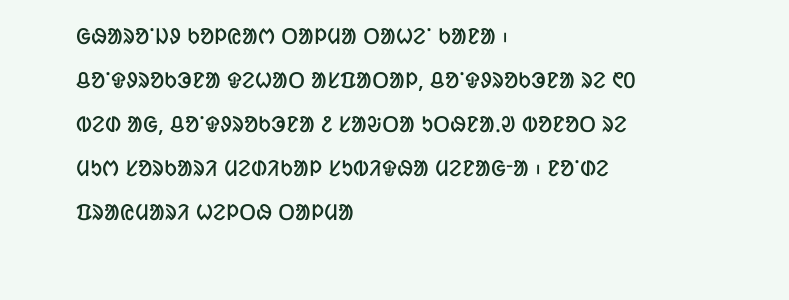ᱜᱷᱟᱨᱚᱸᱡᱽ ᱠᱚᱞᱭᱟᱬ ᱛᱟᱞᱢᱟ ᱛᱟᱦᱮᱸ ᱠᱟᱱᱟ ᱾
ᱪᱚᱸᱫᱽᱨᱚᱠᱳᱱᱟ ᱫᱮᱦᱟᱛ ᱟᱥᱯᱟᱛᱟᱞ, ᱪᱚᱸᱫᱽᱨᱚᱠᱳᱱᱟ ᱨᱮ ᱖᱐ ᱵᱮᱰ ᱟᱜ, ᱪᱚᱸᱫᱽᱨᱚᱠᱳᱱᱟ ᱒ ᱥᱟᱶᱛᱟ ᱩᱛᱷᱱᱟᱹᱣ ᱵᱚᱱᱚᱛ ᱨᱮ ᱢᱩᱬ ᱥᱚᱨᱠᱟᱨᱤ ᱢᱮᱰᱤᱠᱟᱞ ᱥᱩᱵᱤᱫᱷᱟ ᱢᱮᱱᱟᱜᱼᱟ ᱾ ᱱᱚᱸᱰᱮ ᱯᱨᱟᱭᱢᱟᱨᱤ ᱦᱮᱞᱛᱷ ᱛᱟᱞᱢᱟ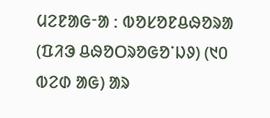ᱢᱮᱱᱟᱜᱼᱟ : ᱵᱚᱥᱚᱱᱪᱷᱚᱨᱟ (ᱯᱤᱳ ᱪᱷᱚᱛᱨᱚᱜᱚᱸᱡᱽ) (᱑᱐ ᱵᱮᱰ ᱟᱜ) ᱟᱨ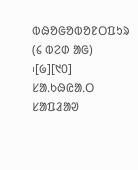ᱵᱷᱚᱜᱚᱵᱚᱱᱛᱯᱩᱨ (᱔ ᱵᱮᱰ ᱟᱜ) ᱾[᱙][᱑᱐]
ᱥᱟᱹᱠᱷᱭᱟᱹᱛ ᱥᱟᱯᱲᱟᱣ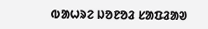ᱵᱟᱦᱨᱮ ᱡᱚᱱᱚᱲ ᱥᱟᱯᱲᱟᱣ